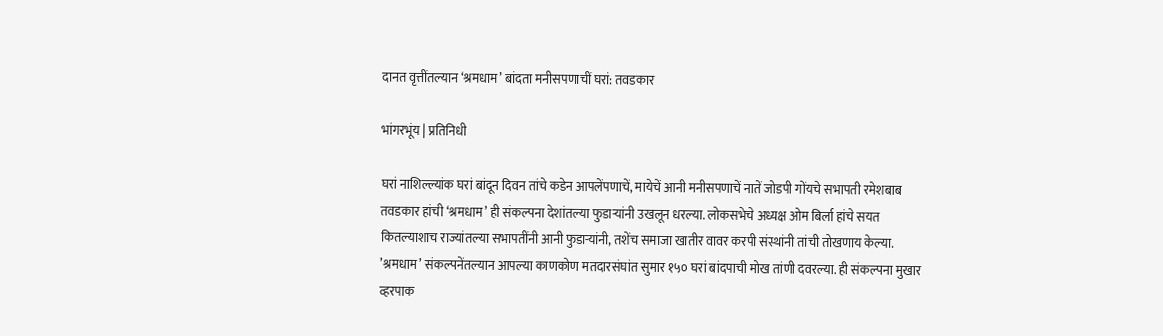दानत वृत्तींतल्यान ‘श्रमधाम’ बांदता मनीसपणाचीं घरां: तवडकार

भांगरभूंय | प्रतिनिधी

घरां नाशिल्ल्यांक घरां बांदून दिवन तांचे कडेन आपलेंपणाचें, मायेचें आनी मनीसपणाचें नातें जोडपी गोंयचे सभापती रमेशबाब तवडकार हांची ‘श्रमधाम’ ही संकल्पना देशांतल्या फुडाऱ्यांनी उखलून धरल्या. लोकसभेचे अध्यक्ष ओम बिर्ला हांचे सयत कितल्याशाच राज्यांतल्या सभापतींनी आनी फुडाऱ्यांनी, तशेंच समाजा खातीर वावर करपी संस्थांनी तांची तोखणाय केल्या. ’श्रमधाम’ संकल्पनेंतल्यान आपल्या काणकोण मतदारसंघांत सुमार १५० घरां बांदपाची मोख तांणी दवरल्या. ही संकल्पना मुखार व्हरपाक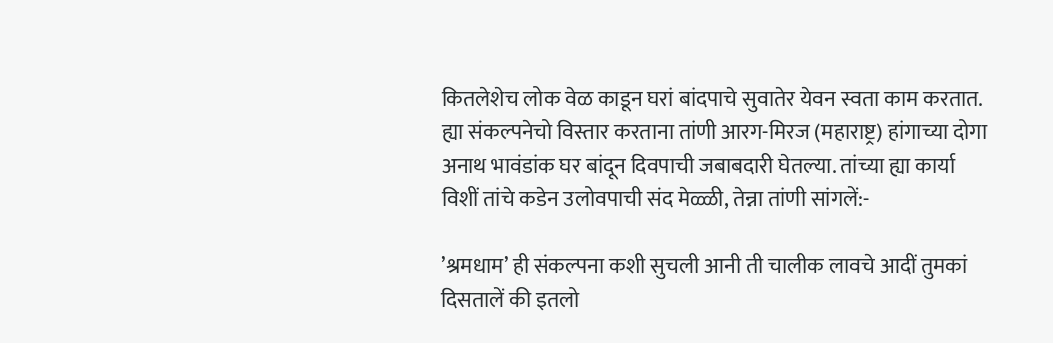कितलेशेच लोक वेळ काडून घरां बांदपाचे सुवातेर येवन स्वता काम करतात. ह्या संकल्पनेचो विस्तार करताना तांणी आरग-मिरज (महाराष्ट्र) हांगाच्या दोगा अनाथ भावंडांक घर बांदून दिवपाची जबाबदारी घेतल्या. तांच्या ह्या कार्या विशीं तांचे कडेन उलोवपाची संद मेळ्ळी, तेन्ना तांणी सांगलें:-

’श्रमधाम’ ही संकल्पना कशी सुचली आनी ती चालीक लावचे आदीं तुमकां दिसतालें की इतलो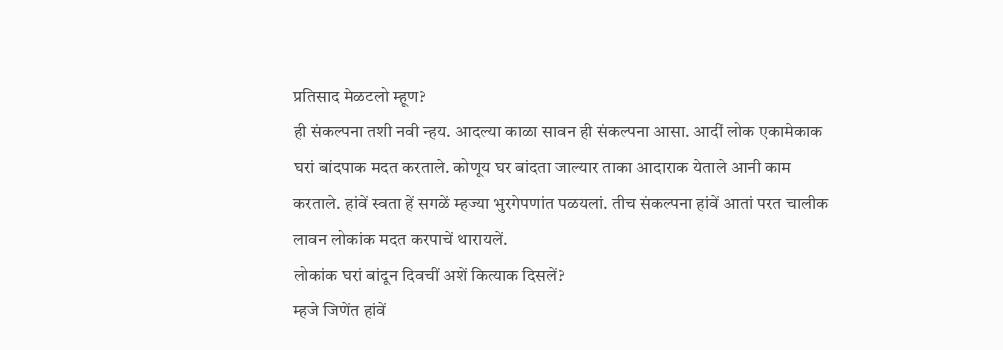प्रतिसाद मेळटलो म्हूण?
ही संकल्पना तशी नवी न्हय. आदल्या काळा सावन ही संकल्पना आसा. आदीं लोक एकामेकाक घरां बांदपाक मदत करताले. कोणूय घर बांदता जाल्यार ताका आदाराक येताले आनी काम करताले. हांवें स्वता हें सगळें म्हज्या भुरगेपणांत पळयलां. तीच संकल्पना हांवें आतां परत चालीक लावन लोकांक मदत करपाचें थारायलें.
लोकांक घरां बांदून दिवचीं अशें कित्याक दिसलें?
म्हजे जिणेंत हांवें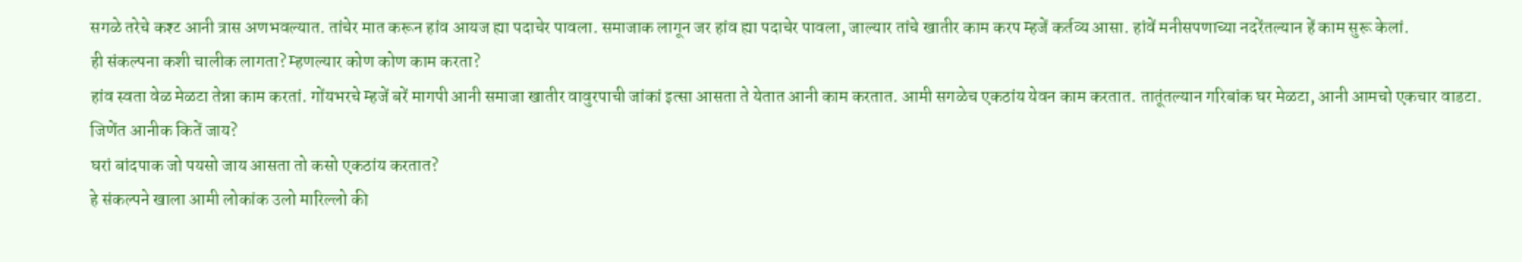सगळे तरेचे कश्ट आनी त्रास अणभवल्यात. तांचेर मात करून हांव आयज ह्या पदाचेर पावला. समाजाक लागून जर हांव ह्या पदाचेर पावला, जाल्यार तांचे खातीर काम करप म्हजें कर्तव्य आसा. हांवें मनीसपणाच्या नदरेंतल्यान हें काम सुरू केलां.
ही संकल्पना कशी चालीक लागता? म्हणल्यार कोण कोण काम करता?
हांव स्वता वेळ मेळटा तेन्ना काम करतां. गोंयभरचे म्हजें बरें मागपी आनी समाजा खातीर वावुरपाची जांकां इत्सा आसता ते येतात आनी काम करतात. आमी सगळेच एकठांय येवन काम करतात. तातूंतल्यान गरिबांक घर मेळटा, आनी आमचो एकचार वाडटा. जिणेंत आनीक कितें जाय?
घरां बांदपाक जो पयसो जाय आसता तो कसो एकठांय करतात?
हे संकल्पने खाला आमी लोकांक उलो मारिल्लो की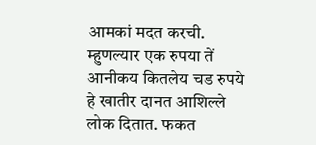आमकां मदत करची. म्हुणल्यार एक रुपया तें आनीकय कितलेय चड रुपये हे खातीर दानत आशिल्ले लोक दितात. फकत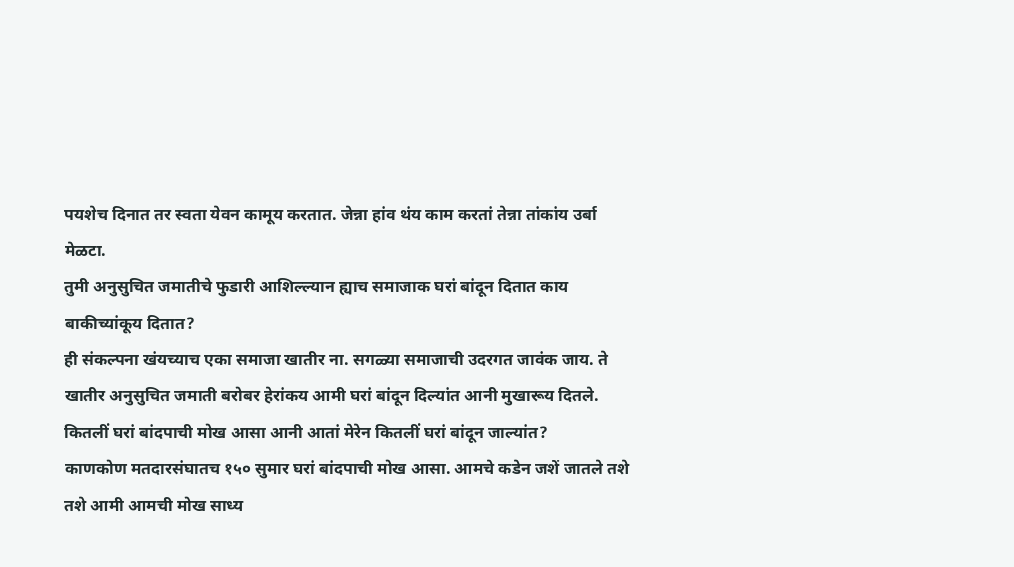पयशेच दिनात तर स्वता येवन कामूय करतात. जेन्ना हांव थंय काम करतां तेन्ना तांकांय उर्बा मेळटा.
तुमी अनुसुचित जमातीचे फुडारी आशिल्ल्यान ह्याच समाजाक घरां बांदून दितात काय बाकीच्यांकूय दितात?
ही संकल्पना खंयच्याच एका समाजा खातीर ना. सगळ्या समाजाची उदरगत जावंक जाय. ते खातीर अनुसुचित जमाती बरोबर हेरांकय आमी घरां बांदून दिल्यांत आनी मुखारूय दितले.
कितलीं घरां बांदपाची मोख आसा आनी आतां मेरेन कितलीं घरां बांदून जाल्यांत?
काणकोण मतदारसंघातच १५० सुमार घरां बांदपाची मोख आसा. आमचे कडेन जशें जातले तशे तशे आमी आमची मोख साध्य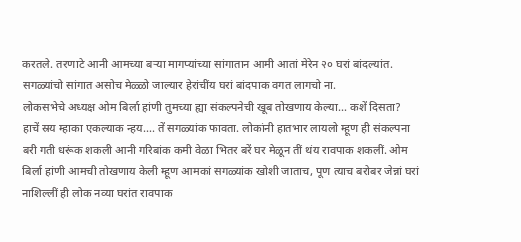करतले. तरणाटे आनी आमच्या बऱ्या मागप्यांच्या सांगातान आमी आतां मेरेन २० घरां बांदल्यांत. सगळ्यांचो सांगात असोच मेळ्ळो जाल्यार हेरांचींय घरां बांदपाक वगत लागचो ना.
लोकसभेचे अध्यक्ष ओम बिर्ला हांणी तुमच्या ह्या संकल्पनेची खूब तोखणाय केल्या… कशें दिसता?
हाचें स्रय म्हाका एकल्याक न्हय…. तें सगळ्यांक फावता. लोकांनी हातभार लायलो म्हूण ही संकल्पना बरी गती धरूंक शकली आनी गरिबांक कमी वेळा भितर बरें घर मेळून तीं थंय रावपाक शकलीं. ओम बिर्ला हांणी आमची तोखणाय केली म्हूण आमकां सगळ्यांक खोशी जाताच, पूण त्याच बरोबर जेन्नां घरां नाशिल्लीं ही लोक नव्या घरांत रावपाक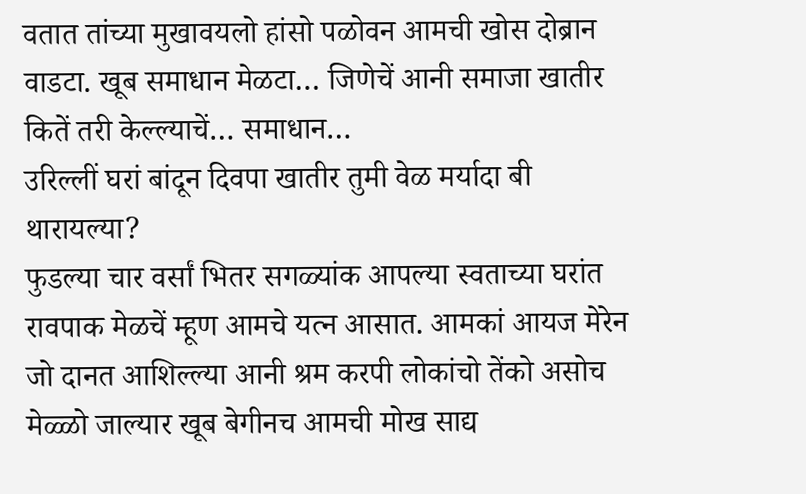वतात तांच्या मुखावयलो हांसो पळोवन आमची खोस दोब्रान वाडटा. खूब समाधान मेळटा… जिणेचें आनी समाजा खातीर कितें तरी केल्ल्याचें… समाधान…
उरिल्लीं घरां बांदून दिवपा खातीर तुमी वेळ मर्यादा बी थारायल्या?
फुडल्या चार वर्सां भितर सगळ्यांक आपल्या स्वताच्या घरांत रावपाक मेळचें म्हूण आमचे यत्न आसात. आमकां आयज मेरेन जो दानत आशिल्ल्या आनी श्रम करपी लोकांचो तेंको असोच मेळ्ळो जाल्यार खूब बेगीनच आमची मोख साद्य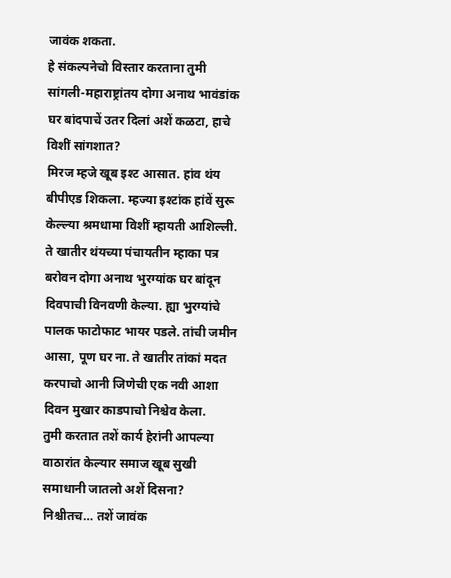जावंक शकता.
हे संकल्पनेचो विस्तार करताना तुमी सांगली-महाराष्ट्रांतय दोगा अनाथ भावंडांक घर बांदपाचें उतर दिलां अशें कळटा, हाचे विशीं सांगशात?
मिरज म्हजे खूब इश्ट आसात. हांव थंय बीपीएड शिकला. म्हज्या इश्टांक हांवें सुरू केल्ल्या श्रमधामा विशीं म्हायती आशिल्ली. ते खातीर थंयच्या पंचायतीन म्हाका पत्र बरोवन दोगा अनाथ भुरग्यांक घर बांदून दिवपाची विनवणी केल्या. ह्या भुरग्यांचे पालक फाटोफाट भायर पडले. तांची जमीन आसा, पूण घर ना. ते खातीर तांकां मदत करपाचो आनी जिणेची एक नवी आशा दिवन मुखार काडपाचो निश्चेव केला.
तुमी करतात तशें कार्य हेरांनी आपल्या वाठारांत केल्यार समाज खूब सुखी समाधानी जातलो अशें दिसना?
निश्चीतच… तशें जावंक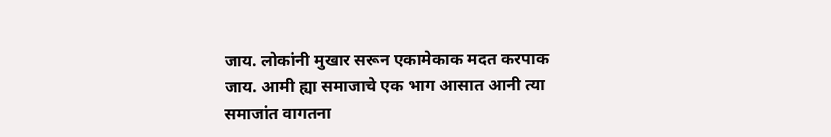जाय. लोकांनी मुखार सरून एकामेकाक मदत करपाक जाय. आमी ह्या समाजाचे एक भाग आसात आनी त्या समाजांत वागतना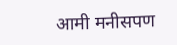आमी मनीसपण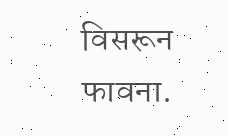विसरून फावना.